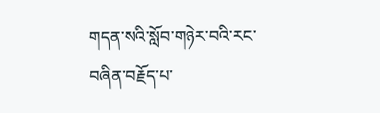གདན་སའི་སློབ་གཉེར་བའི་རང་བཞིན་བརྗོད་པ་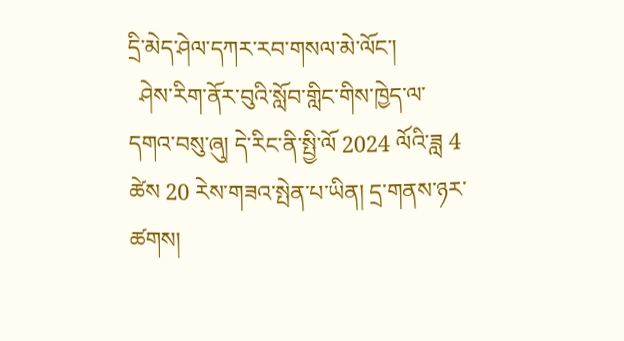དྲི་མེད་ཤེལ་དཀར་རབ་གསལ་མེ་ལོང་།
  ཤེས་རིག་ནོར་བུའི་སློབ་གླིང་གིས་ཁྱེད་ལ་དགའ་བསུ་ཞུ། དེ་རིང་ནི་སྤྱི་ལོ 2024 ལོའི་ཟླ 4 ཚེས 20 རེས་གཟའ་སྤེན་པ་ཡིན། དྲ་གནས་ཉར་ཚགས།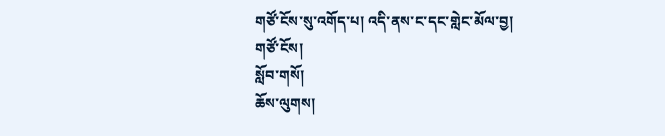གཙོ་ངོས་སུ་འགོད་པ། འདི་ནས་ང་དང་གླེང་མོལ་བྱ།
གཙོ་ངོས།
སློབ་གསོ།
ཆོས་ལུགས།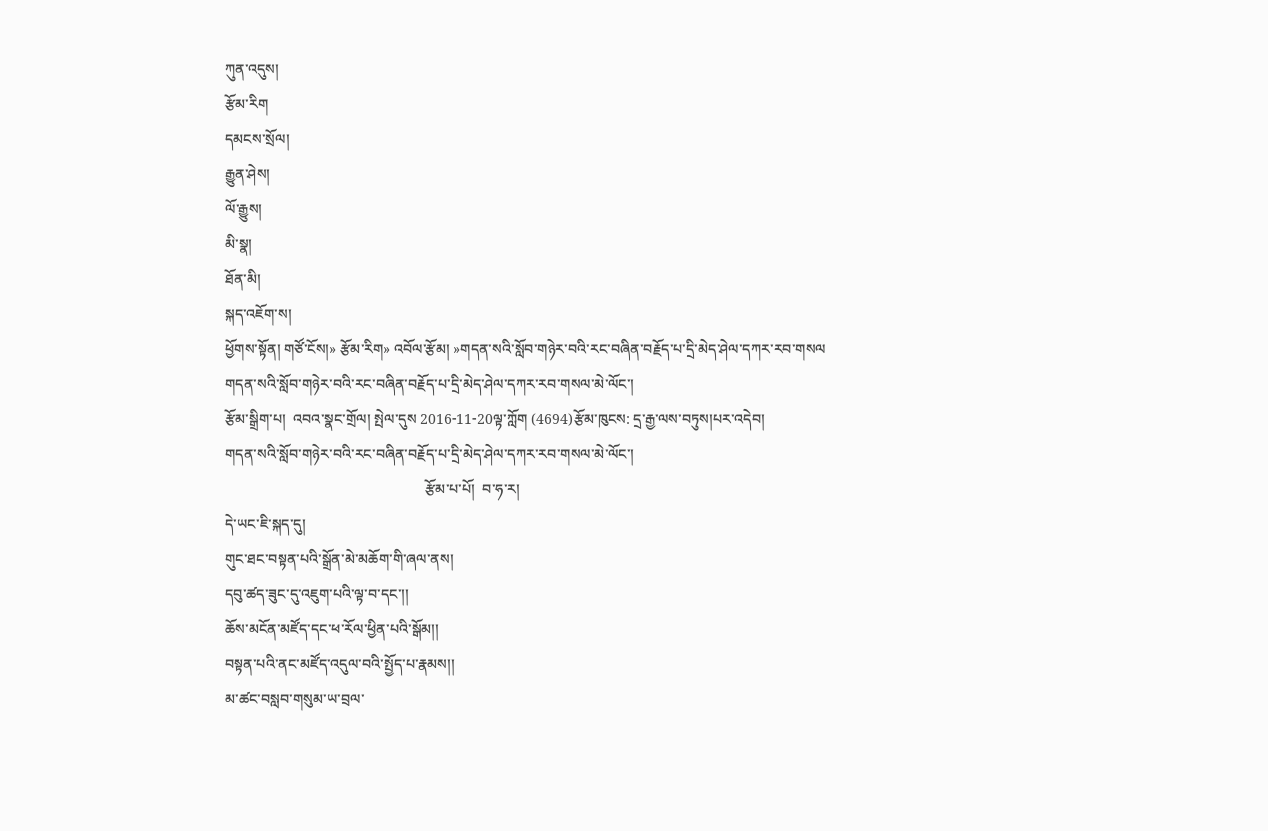ཀུན་འདུས།
རྩོམ་རིག
དམངས་སྲོལ།
རྒྱུན་ཤེས།
ལོ་རྒྱུས།
མི་སྣ།
ཐོན་མི།
སྐད་འཇོག་ས།
ཕྱོགས་སྟོན། གཙོ་ངོས།» རྩོམ་རིག» འབོལ་རྩོམ། »གདན་སའི་སློབ་གཉེར་བའི་རང་བཞིན་བརྗོད་པ་དྲི་མེད་ཤེལ་དཀར་རབ་གསལ
གདན་སའི་སློབ་གཉེར་བའི་རང་བཞིན་བརྗོད་པ་དྲི་མེད་ཤེལ་དཀར་རབ་གསལ་མེ་ལོང་།
རྩོམ་སྒྲིག་པ།  འབའ་སྣང་གྲོལ། སྤེལ་དུས 2016-11-20ལྟ་ཀློག (4694)རྩོམ་ཁུངས: དྲ་རྒྱ་ལས་བཏུས།པར་འདེབ།
གདན་སའི་སློབ་གཉེར་བའི་རང་བཞིན་བརྗོད་པ་དྲི་མེད་ཤེལ་དཀར་རབ་གསལ་མེ་ལོང་།
                                                       རྩོམ་པ་པོ།  བ་ཧ་ར།
དེ་ཡང་ཇི་སྐད་དུ།
གུང་ཐང་བསྟན་པའི་སྒྲོན་མེ་མཆོག་གི་ཞལ་ནས།
དབུ་ཚད་ཟུང་དུ་འཇུག་པའི་ལྟ་བ་དང་།།
ཆོས་མངོན་མཛོད་དང་ཕ་རོལ་ཕྱིན་པའི་སྒོམ།།
བསྟན་པའི་ནང་མཛོད་འདུལ་བའི་སྤྱོད་པ་རྣམས།།
མ་ཚང་བསླབ་གསུམ་ཡ་བྲལ་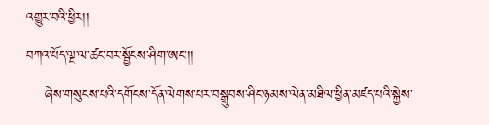འགྱུར་བའི་ཕྱིར།།
བཀའ་པོད་ལྔ་ལ་ཚང་བར་སྦྱོངས་ཤིག་ཨང་།།
    ཞེས་གསུངས་པའི་དགོངས་དོན་ལེགས་པར་བསྒྲུབས་ཤིང་ཉམས་ལེན་མཐིལ་ཕྱིན་མཛད་པའི་སྐྱེས་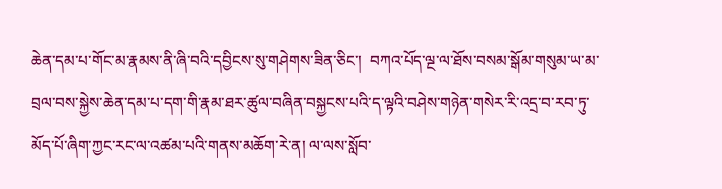ཆེན་དམ་པ་གོང་མ་རྣམས་ནི་ཞི་བའི་དབྱིངས་སུ་གཤེགས་ཟིན་ཅིང་།  བཀའ་པོད་ལྔ་ལ་ཐོས་བསམ་སྒོམ་གསུམ་ཡ་མ་བྲལ་བས་སྐྱེས་ཆེན་དམ་པ་དག་གི་རྣམ་ཐར་ཚུལ་བཞིན་བསྐྱངས་པའི་ད་ལྟའི་བཤེས་གཉེན་གསེར་རི་འདྲ་བ་རབ་ཏུ་མོད་པོ་ཞིག་ཀྱང་རང་ལ་འཚམ་པའི་གནས་མཆོག་རེ་ན། ལ་ལས་སློབ་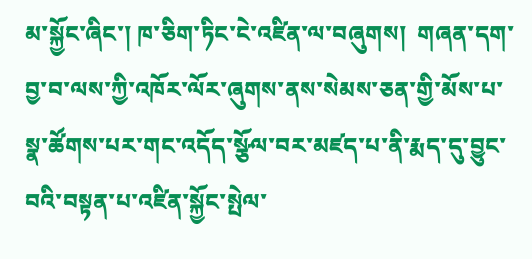མ་སྐྱོང་ཞིང་། ཁ་ཅིག་ཏིང་ངེ་འཛིན་ལ་བཞུགས།  གཞན་དག་བྱ་བ་ལས་ཀྱི་འཁོར་ལོར་ཞུགས་ནས་སེམས་ཅན་གྱི་མོས་པ་སྣ་ཚོགས་པར་གང་འདོད་སྩོལ་བར་མཛད་པ་ནི་རྨད་དུ་བྱུང་བའི་བསྟན་པ་འཛིན་སྐྱོང་སྤེལ་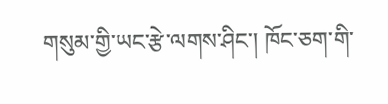གསུམ་གྱི་ཡང་རྩེ་ལགས་ཤིང་། ཁོང་ཅག་གི་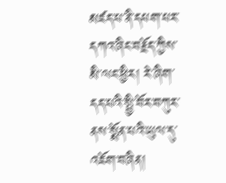མཛད་པ་ནི་དཔག་པར་དཀའ་ཞིང་བརྗོད་ཀྱིས་མི་ལང་ཕྱིར། རེ་ཞིག་དད་པའི་སྤྱི་བོར་བཀུར་ནས་སྨོན་པའི་ཡུལ་དུ་འཇོག་བཞིན།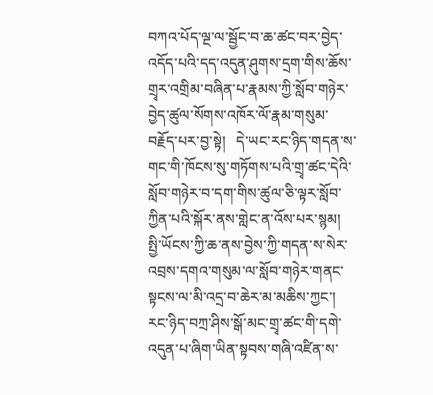བཀའ་པོད་ལྔ་ལ་སྦྱོང་བ་ཆ་ཚང་བར་བྱེད་འདོད་པའི་དད་འདུན་ཤུགས་དྲག་གིས་ཆོས་གྲྭར་འགྲིམ་བཞིན་པ་རྣམས་ཀྱི་སློབ་གཉེར་བྱེད་ཚུལ་སོགས་འཁོར་ལོ་རྣམ་གསུམ་བརྗོད་པར་བྱ་སྟེ།   དེ་ཡང་རང་ཉིད་གདན་ས་གང་གི་ཁོངས་སུ་གཏོགས་པའི་གྲྭ་ཚང་དེའི་སློབ་གཉེར་བ་དག་གིས་ཚུལ་ཅི་ལྟར་སློབ་ཀྱིན་པའི་སྐོར་ནས་གླེང་ན་འོས་པར་སྙམ།  སྤྱི་ཡོངས་ཀྱི་ཆ་ནས་བྱེས་ཀྱི་གདན་ས་སེར་འབྲས་དགའ་གསུམ་ལ་སློབ་གཉེར་གནང་སྟངས་ལ་མི་འདྲ་བ་ཆེར་མ་མཆིས་ཀྱང་།  རང་ཉིད་བཀྲ་ཤིས་སྒོ་མང་གྲྭ་ཚང་གི་དགེ་འདུན་པ་ཞིག་ཡིན་སྟབས་གཞི་འཛིན་ས་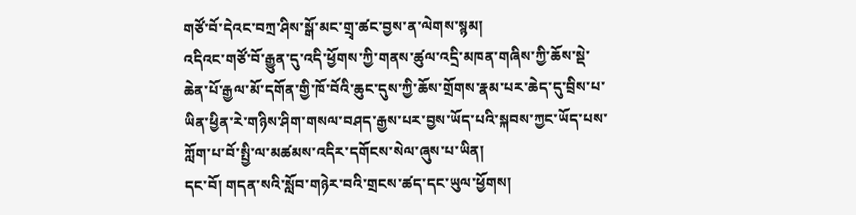གཙོ་བོ་དེའང་བཀྲ་ཤིས་སྒོ་མང་གྲྭ་ཚང་བྱས་ན་ལེགས་སྙམ།
འདིའང་གཙོ་བོ་རྒྱུན་དུ་འདི་ཕྱོགས་ཀྱི་གནས་ཚུལ་འདྲི་མཁན་གཞིས་ཀྱི་ཆོས་སྡེ་ཆེན་པོ་རྒྱལ་མོ་དགོན་གྱི་ཁོ་བོའི་ཆུང་དུས་ཀྱི་ཆོས་གྲོགས་རྣམ་པར་ཆེད་དུ་བྲིས་པ་ཡིན་ཕྱིན་རེ་གཉིས་ཤིག་གསལ་བཤད་རྒྱས་པར་བྱས་ཡོད་པའི་སྐབས་ཀྱང་ཡོད་པས་ཀློག་པ་བོ་སྤྱི་ལ་མཚམས་འདིར་དགོངས་སེལ་ཞུས་པ་ཡིན།
དང་བོ། གདན་སའི་སློབ་གཉེར་བའི་གྲངས་ཚད་དང་ཡུལ་ཕྱོགས།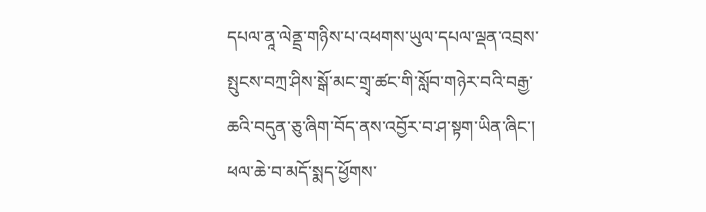དཔལ་ནཱ་ལེནྡྲ་གཉིས་པ་འཕགས་ཡུལ་དཔལ་ལྡན་འབྲས་སྤུངས་བཀྲ་ཤིས་སྒོ་མང་གྲྭ་ཚང་གི་སློབ་གཉེར་བའི་བརྒྱ་ཆའི་བདུན་ཅུ་ཞིག་བོད་ནས་འབྱོར་བ་ཤ་སྟག་ཡིན་ཞིང་། ཕལ་ཆེ་བ་མདོ་སྨད་ཕྱོགས་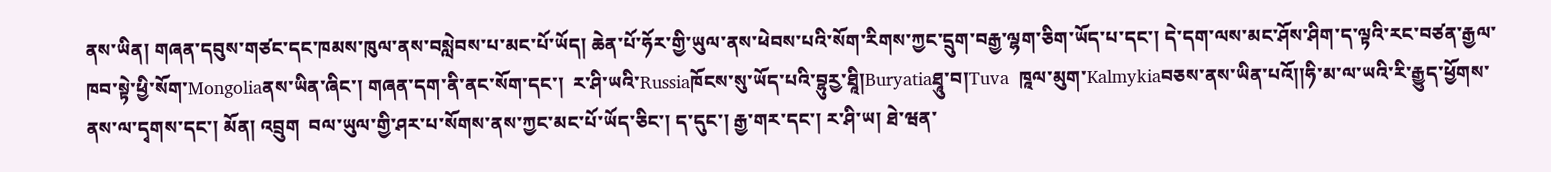ནས་ཡིན། གཞན་དབུས་གཙང་དང་ཁམས་ཁུལ་ནས་བསླེབས་པ་མང་པོ་ཡོད། ཆེན་པོ་ཧོར་གྱི་ཡུལ་ནས་ཕེབས་པའི་སོག་རིགས་ཀྱང་དྲུག་བརྒྱ་ལྷག་ཅིག་ཡོད་པ་དང་། དེ་དག་ལས་མང་ཤོས་ཤིག་ད་ལྟའི་རང་བཙན་རྒྱལ་ཁབ་སྟེ་ཕྱི་སོག་Mongoliaནས་ཡིན་ཞིང་། གཞན་དག་ནི་ནང་སོག་དང་།  ར་ཤི་ཡའི་Russiaཁོངས་སུ་ཡོད་པའི་བྷུརྱ་ཐཱི།Buryatiaཐཱུ་བ།Tuva  ཁཱལ་མུག་Kalmykiaབཅས་ནས་ཡིན་པའོ།།ཧི་མ་ལ་ཡའི་རི་རྒྱུད་ཕྱོགས་ནས་ལ་དྭགས་དང་། མོན། འབྲུག  བལ་ཡུལ་གྱི་ཤར་པ་སོགས་ནས་ཀྱང་མང་པོ་ཡོད་ཅིང་། ད་དུང་། རྒྱ་གར་དང་། ར་ཤི་ཡ། ཐེ་ཝན་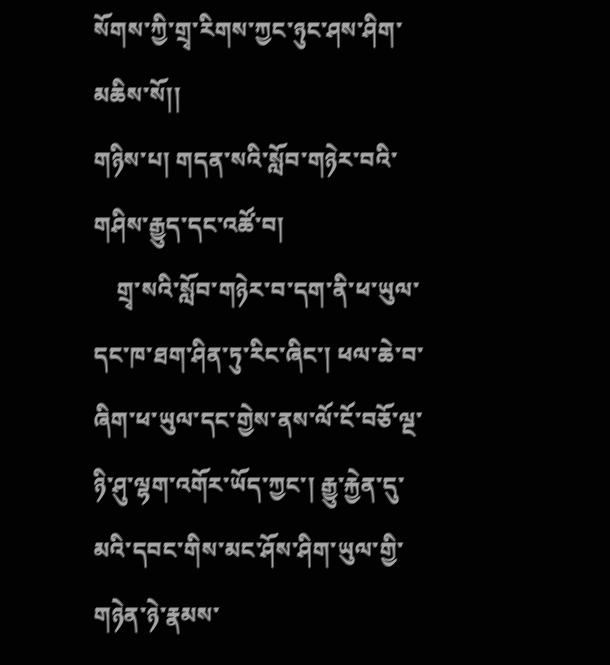སོགས་ཀྱི་གྲྭ་རིགས་ཀྱང་ཉུང་ཤས་ཤིག་མཆིས་སོ།།
གཉིས་པ། གདན་སའི་སློབ་གཉེར་བའི་གཤིས་རྒྱུད་དང་འཚོ་བ།
    གྲྭ་སའི་སློབ་གཉེར་བ་དག་ནི་ཕ་ཡུལ་དང་ཁ་ཐག་ཤིན་ཏུ་རིང་ཞིང་། ཕལ་ཆེ་བ་ཞིག་ཕ་ཡུལ་དང་གྱེས་ནས་ལོ་ངོ་བཅོ་ལྔ་ཉི་ཤུ་ལྷག་འགོར་ཡོད་ཀྱང་། རྒྱུ་རྐྱེན་དུ་མའི་དབང་གིས་མང་ཤོས་ཤིག་ཡུལ་གྱི་གཉེན་ཉེ་རྣམས་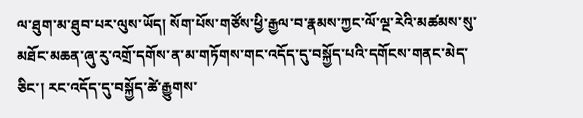ལ་ཐུག་མ་ཐུབ་པར་ལུས་ཡོད། སོག་པོས་གཙོས་ཕྱི་རྒྱལ་བ་རྣམས་ཀྱང་ལོ་ལྔ་རེའི་མཚམས་སུ་མཐོང་མཆན་ཞུ་རུ་འགྲོ་དགོས་ན་མ་གཏོགས་གང་འདོད་དུ་བསྐྱོད་པའི་དགོངས་གནང་མེད་ཅིང་། རང་འདོད་དུ་བསྐྱོད་ཚེ་རྒྱུགས་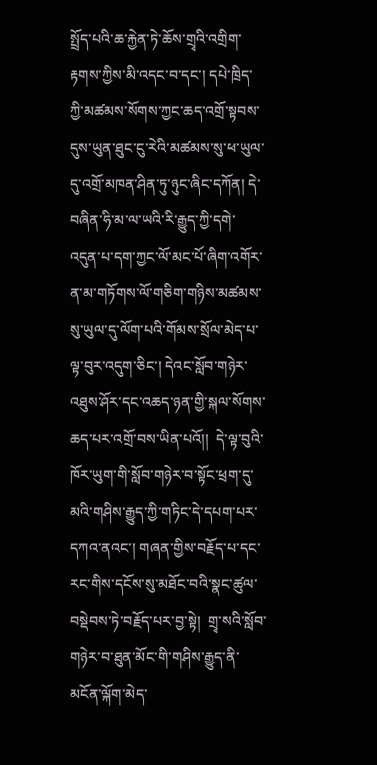སྤྲོད་པའི་ཆ་རྐྱེན་ཏེ་ཆོས་གྲྭའི་འགྲིག་རྟགས་ཀྱིས་མི་འདང་བ་དང་། དཔེ་ཁྲིད་ཀྱི་མཚམས་སོགས་ཀྱང་ཆད་འགྲོ་སྟབས་དུས་ཡུན་ཐུང་ངུ་རེའི་མཚམས་སུ་ཕ་ཡུལ་དུ་འགྲོ་མཁན་ཤིན་ཏུ་ཉུང་ཞིང་དཀོན། དེ་བཞིན་ཧི་མ་ལ་ཡའི་རི་རྒྱུད་ཀྱི་དགེ་འདུན་པ་དག་ཀྱང་ལོ་མང་པོ་ཞིག་འགོར་ན་མ་གཏོགས་ལོ་གཅིག་གཉིས་མཚམས་སུ་ཡུལ་དུ་ལོག་པའི་གོམས་སྲོལ་མེད་པ་ལྟ་བུར་འདུག་ཅིང་། དེའང་སློབ་གཉེར་འཐུས་ཤོར་དང་འཆད་ཉན་གྱི་སྐལ་སོགས་ཆད་པར་འགྲོ་བས་ཡིན་པའོ།།  དེ་ལྟ་བུའི་ཁོར་ཡུག་གི་སློབ་གཉེར་བ་སྟོང་ཕྲག་དུ་མའི་གཤིས་རྒྱུད་ཀྱི་གཏིང་དེ་དཔག་པར་དཀའ་ནའང་། གཞན་གྱིས་བརྗོད་པ་དང་རང་གིས་དངོས་སུ་མཐོང་བའི་སྣང་ཚུལ་བསྡེབས་ཏེ་བརྗོད་པར་བྱ་སྟེ།  གྲྭ་སའི་སློབ་གཉེར་བ་ཐུན་མོང་གི་གཤིས་རྒྱུད་ནི་མངོན་ལྐོག་མེད་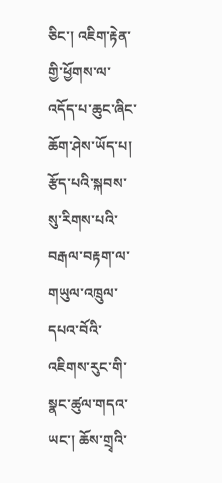ཅིང་། འཇིག་རྟེན་གྱི་ཕྱོགས་ལ་འདོད་པ་ཆུང་ཞིང་ཆོག་ཤེས་ཡོད་པ།  རྩོད་པའི་སྐབས་སུ་རིགས་པའི་བརྒལ་བརྟག་ལ་གཡུལ་འཁྲུལ་དཔའ་བོའི་འཇིགས་རུང་གི་སྣང་ཚུལ་གདའ་ཡང་། ཆོས་གྲྭའི་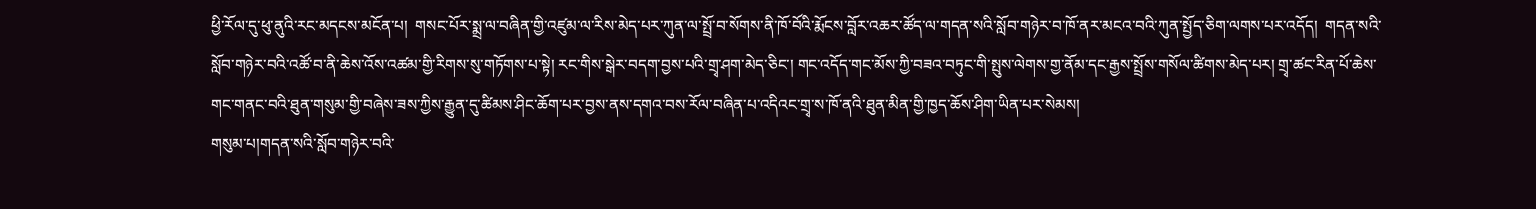ཕྱི་རོལ་དུ་ཕུ་ནུའི་རང་མདངས་མངོན་པ།  གསང་པོར་སྨྲ་ལ་བཞིན་གྱི་འཛུམ་ལ་རིས་མེད་པར་ཀུན་ལ་སྤྲོ་བ་སོགས་ནི་ཁོ་བོའི་རྨོངས་བློར་འཆར་ཚོད་ལ་གདན་སའི་སློབ་གཉེར་བ་ཁོ་ནར་མངའ་བའི་ཀུན་སྤྱོད་ཅིག་ལགས་པར་འདོད།  གདན་སའི་སློབ་གཉེར་བའི་འཚོ་བ་ནི་ཆེས་འོས་འཚམ་གྱི་རིགས་སུ་གཏོགས་པ་སྟེ། རང་གིས་སྒེར་བདག་བྱས་པའི་གྲྭ་ཤག་མེད་ཅིང་། གང་འདོད་གང་མོས་ཀྱི་བཟའ་བཏུང་གི་སྤུས་ལེགས་གྱ་ནོམ་དང་རྒྱས་སྤྲོས་གསོལ་ཚིགས་མེད་པར། གྲྭ་ཚང་རིན་པོ་ཆེས་གང་གནང་བའི་ཐུན་གསུམ་གྱི་བཞེས་ཟས་ཀྱིས་རྒྱུན་དུ་ཚིམས་ཤིང་ཆོག་པར་བྱས་ནས་དགའ་བས་རོལ་བཞིན་པ་འདིའང་གྲྭ་ས་ཁོ་ནའི་ཐུན་མིན་གྱི་ཁྱད་ཆོས་ཤིག་ཡིན་པར་སེམས།
གསུམ་པ།གདན་སའི་སློབ་གཉེར་བའི་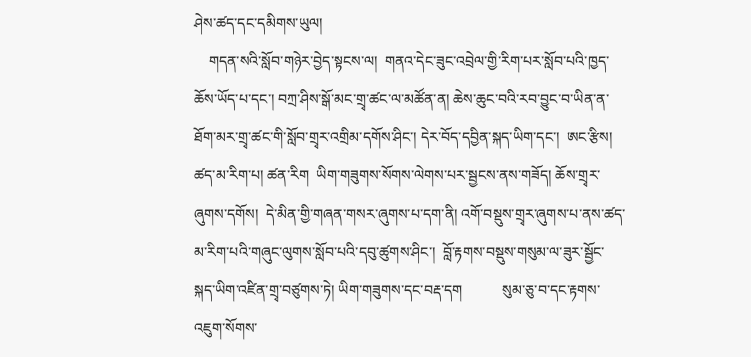ཤེས་ཚད་དང་དམིགས་ཡུལ།
    གདན་སའི་སློབ་གཉེར་བྱེད་སྟངས་ལ།  གནའ་དེང་ཟུང་འབྲེལ་གྱི་རིག་པར་སློབ་པའི་ཁྱད་ཆོས་ཡོད་པ་དང་། བཀྲ་ཤིས་སྒོ་མང་གྲྭ་ཚང་ལ་མཚོན་ན། ཆེས་ཆུང་བའི་རབ་བྱུང་བ་ཡིན་ན་ཐོག་མར་གྲྭ་ཚང་གི་སློབ་གྲྭར་འགྲིམ་དགོས་ཤིང་། དེར་བོད་དབྱིན་སྐད་ཡིག་དང་།  ཨང་རྩིས། ཚད་མ་རིག་པ། ཚན་རིག  ཡིག་གཟུགས་སོགས་ལེགས་པར་སྦྱངས་ནས་གཟོད། ཆོས་གྲྭར་ཞུགས་དགོས།  དེ་མིན་གྱི་གཞན་གསར་ཞུགས་པ་དག་ནི། འགོ་བསྡུས་གྲྭར་ཞུགས་པ་ནས་ཚད་མ་རིག་པའི་གཞུང་ལུགས་སློབ་པའི་དབུ་ཚུགས་ཤིང་།  བློ་རྟགས་བསྡུས་གསུམ་ལ་ཟུར་སྦྱོང་སྐད་ཡིག་འཛིན་གྲྭ་བཙུགས་ཏེ། ཡིག་གཟུགས་དང་བརྡ་དག           སུམ་ཅུ་བ་དང་རྟགས་འཇུག་སོགས་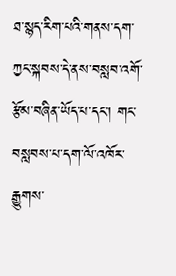ཐ་སྙད་རིག་པའི་གནས་དག་ཀྱང་སྐབས་དེ་ནས་བསླབ་འགོ་རྩོམ་བཞིན་ཡོད་པ་དང་། གང་བསླབས་པ་དག་ལོ་འཁོར་རྒྱུགས་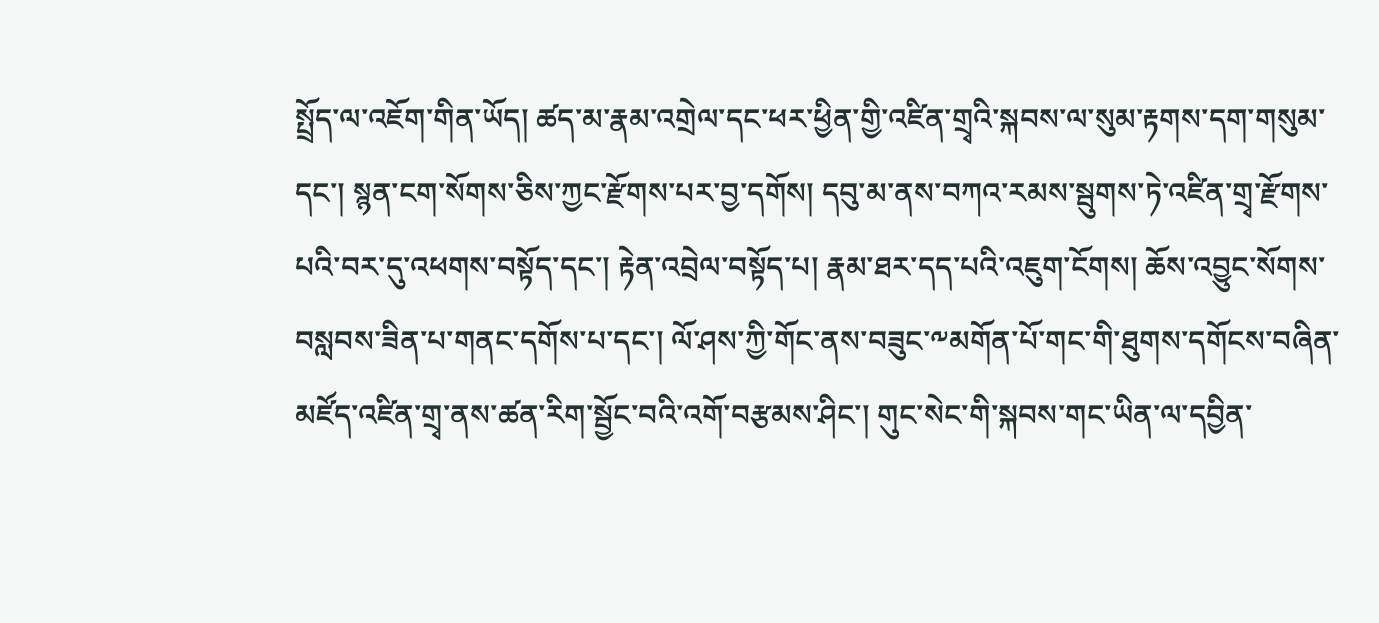སྤྲོད་ལ་འཇོག་གིན་ཡོད། ཚད་མ་རྣམ་འགྲེལ་དང་ཕར་ཕྱིན་གྱི་འཛིན་གྲྭའི་སྐབས་ལ་སུམ་རྟགས་དག་གསུམ་དང་། སྙན་ངག་སོགས་ཅིས་ཀྱང་རྫོགས་པར་བྱ་དགོས། དབུ་མ་ནས་བཀའ་རམས་སྦུགས་ཏེ་འཛིན་གྲྭ་རྫོགས་པའི་བར་དུ་འཕགས་བསྟོད་དང་། རྟེན་འབྲེལ་བསྟོད་པ། རྣམ་ཐར་དད་པའི་འཇུག་ངོགས། ཆོས་འབྱུང་སོགས་བསླབས་ཟིན་པ་གནང་དགོས་པ་དང་། ལོ་ཤས་ཀྱི་གོང་ནས་བཟུང་༸མགོན་པོ་གང་གི་ཐུགས་དགོངས་བཞིན་མཛོད་འཛིན་གྲྭ་ནས་ཚན་རིག་སྦྱོང་བའི་འགོ་བརྩམས་ཤིང་། གུང་སེང་གི་སྐབས་གང་ཡིན་ལ་དབྱིན་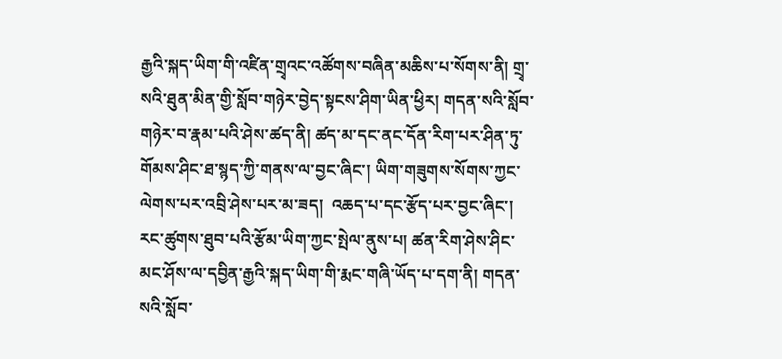རྒྱའི་སྐད་ཡིག་གི་འཛིན་གྲྭའང་འཚོགས་བཞིན་མཆིས་པ་སོགས་ནི། གྲྭ་སའི་ཐུན་མིན་གྱི་སློབ་གཉེར་བྱེད་སྟངས་ཤིག་ཡིན་ཕྱིར། གདན་སའི་སློབ་གཉེར་བ་རྣམ་པའི་ཤེས་ཚད་ནི། ཚད་མ་དང་ནང་དོན་རིག་པར་ཤིན་ཏུ་གོམས་ཤིང་ཐ་སྙད་ཀྱི་གནས་ལ་བྱང་ཞིང་། ཡིག་གཟུགས་སོགས་ཀྱང་ལེགས་པར་འབྲི་ཤེས་པར་མ་ཟད།  འཆད་པ་དང་རྩོད་པར་བྱང་ཞིང་། རང་ཚུགས་ཐུབ་པའི་རྩོམ་ཡིག་ཀྱང་སྤེལ་ནུས་པ། ཚན་རིག་ཤེས་ཤིང་མང་ཤོས་ལ་དབྱིན་རྒྱའི་སྐད་ཡིག་གི་རྨང་གཞི་ཡོད་པ་དག་ནི། གདན་སའི་སློབ་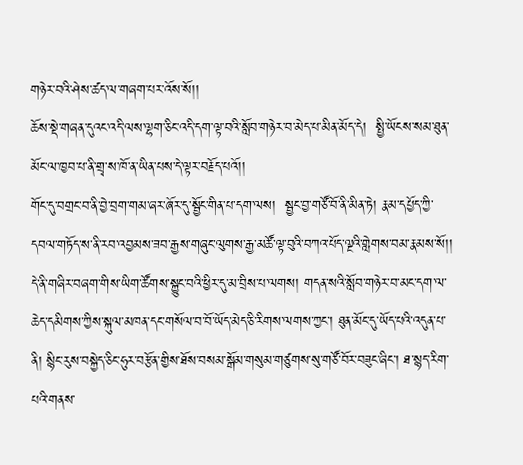གཉེར་བའི་ཤེས་ཚད་ལ་གཞག་པར་འོས་སོ།།
ཆོས་སྡེ་གཞན་དུའང་འདི་ལས་ལྷག་ཅིང་འདི་དག་ལྟ་བའི་སློབ་གཉེར་བ་མེད་པ་མིན་མོད་དེ།  སྤྱི་ཡོངས་སམ་ཐུན་མོང་ལ་ཁྱབ་པ་ནི་གྲྭ་ས་ཁོ་ན་ཡིན་པས་དེ་ལྟར་བརྗོད་པའོ།།
གོང་དུ་བགྲང་བ་ནི་བྱེ་བྲག་གམ་ཞར་ཞོར་དུ་སྦྱོང་གིན་པ་དག་ལས།  སྦྱང་བྱ་གཙོ་བོ་ནི་མིན་ཏེ། རྣམ་དཔྱོད་ཀྱི་དབལ་གཏོད་ས་ནི་རབ་འབྱམས་ཟབ་རྒྱས་གཞུང་ལུགས་རྒྱ་མཚོ་ལྟ་བུའི་བཀའ་པོད་ལྔའི་གླེགས་བམ་རྣམས་སོ།། དེ་ནི་གཞིར་བཞག་གིས་ཡིག་ཚོགས་སྐྱུང་བའི་ཕྱིར་དུ་མ་བྲིས་པ་ལགས། གདན་སའི་སློབ་གཉེར་བ་མང་དག་ལ་ཆེད་དམིགས་ཀྱིས་སྐུལ་མཁན་དང་གསོལ་བ་བོ་ཡོད་མེད་ཅི་རིགས་ལགས་ཀྱང་། ཐུན་མོང་དུ་ཡོད་པའི་འདུན་པ་ནི། སྙིང་རུས་བསྐྱེད་ཅིང་ཧུར་བརྩོན་གྱིས་ཐོས་བསམ་སྒོམ་གསུམ་གཙུགས་སུ་གཙོ་བོར་བཟུང་ཞིང་། ཐ་སྙད་རིག་པའི་གནས་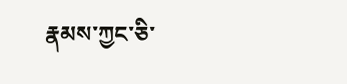རྣམས་ཀྱང་ཅི་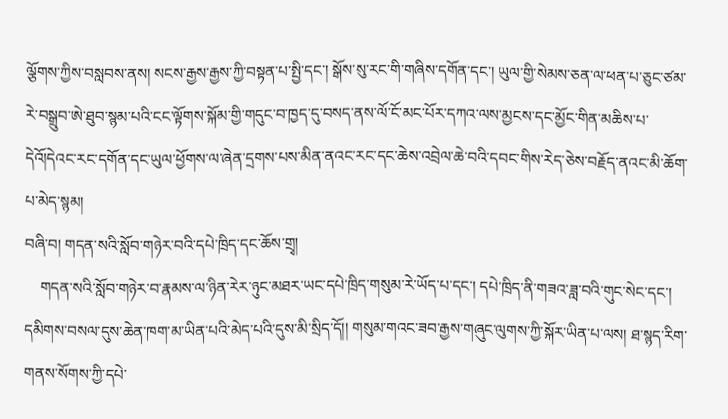ལྕོགས་ཀྱིས་བསླབས་ནས། སངས་རྒྱས་རྒྱས་ཀྱི་བསྟན་པ་སྤྱི་དང་། སྒོས་སུ་རང་གི་གཞིས་དགོན་དང་། ཡུལ་གྱི་སེམས་ཅན་ལ་ཕན་པ་ཅུང་ཙམ་རེ་བསྒྲུབ་ཨེ་ཐུབ་སྙམ་པའི་ངང་ལྟོགས་སྐོམ་གྱི་གདུང་བ་ཁྱད་དུ་བསད་ནས་ལོ་ངོ་མང་པོར་དཀའ་ལས་མྱངས་དང་མྱོང་གིན་མཆིས་པ་དེའོ།དེའང་རང་དགོན་དང་ཡུལ་ཕྱོགས་ལ་ཞེན་དྲགས་པས་མིན་ནའང་རང་དང་ཆེས་འབྲེལ་ཆེ་བའི་དབང་གིས་རེད་ཅེས་བརྗོད་ནའང་མི་ཆོག་པ་མེད་སྙམ།
བཞི་བ། གདན་སའི་སློབ་གཉེར་བའི་དཔེ་ཁྲིད་དང་ཆོས་གྲྭ།
    གདན་སའི་སློབ་གཉེར་བ་རྣམས་ལ་ཉིན་རེར་ཉུང་མཐར་ཡང་དཔེ་ཁྲིད་གསུམ་རེ་ཡོད་པ་དང་། དཔེ་ཁྲིད་ནི་གཟའ་ཟླ་བའི་གུང་སེང་དང་། དམིགས་བསལ་དུས་ཆེན་ཁག་མ་ཡིན་པའི་མེད་པའི་དུས་མི་སྲིད་དོ།། གསུམ་གའང་ཟབ་རྒྱས་གཞུང་ལུགས་ཀྱི་སྐོར་ཡིན་པ་ལས། ཐ་སྙད་རིག་གནས་སོགས་ཀྱི་དཔེ་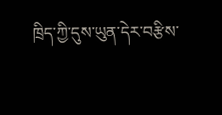ཁྲིད་ཀྱི་དུས་ཡུན་དེར་བརྩིས་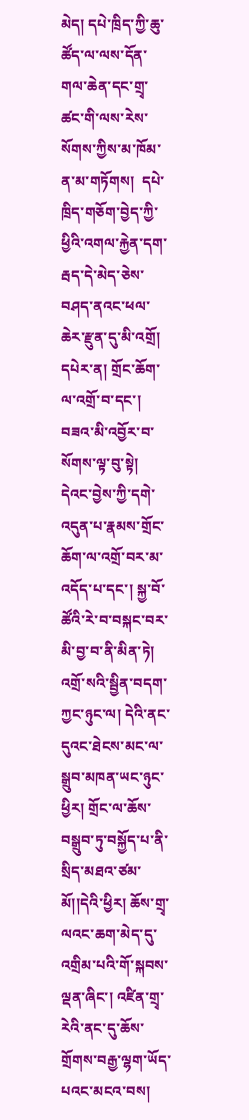མེད། དཔེ་ཁྲིད་ཀྱི་ཆུ་ཚོད་ལ་ལས་དོན་གལ་ཆེན་དང་གྲྭ་ཚང་གི་ལས་རེས་སོགས་ཀྱིས་མ་ཁོམ་ན་མ་གཏོགས།  དཔེ་ཁྲིད་གཅོག་བྱེད་ཀྱི་ཕྱིའི་འགལ་རྐྱེན་དག་རྦད་དེ་མེད་ཅེས་བཤད་ནའང་ཕལ་ཆེར་རྫུན་དུ་མི་འགྲོ། དཔེར་ན། གྲོང་ཆོག་ལ་འགྲོ་བ་དང་། བཟའ་མི་འབྱོར་བ་སོགས་ལྟ་བུ་སྟེ།  དེའང་བྱེས་ཀྱི་དགེ་འདུན་པ་རྣམས་གྲོང་ཆོག་ལ་འགྲོ་བར་མ་འདོད་པ་དང་། སྐྱ་བོ་ཚོའི་རེ་བ་བསྐང་བར་མི་བྱ་བ་ནི་མིན་ཏེ།  འགྲོ་སའི་སྦྱིན་བདག་ཀྱང་ཉུང་ལ། དེའི་ནང་དུའང་ཐེངས་མང་ལ་སྒྲུབ་མཁན་ཡང་ཉུང་ཕྱིར། གྲོང་ལ་ཆོས་བསྒྲུབ་ཏུ་བསྐྱོད་པ་ནི་སྲིད་མཐའ་ཙམ་མོ།།དེའི་ཕྱིར། ཆོས་གྲྭ་ལའང་ཆག་མེད་དུ་འགྲིམ་པའི་གོ་སྐབས་ལྡན་ཞིང་། འཛིན་གྲྭ་རེའི་ནང་དུ་ཆོས་གྲོགས་བརྒྱ་ལྷག་ཡོད་པའང་མངའ་བས།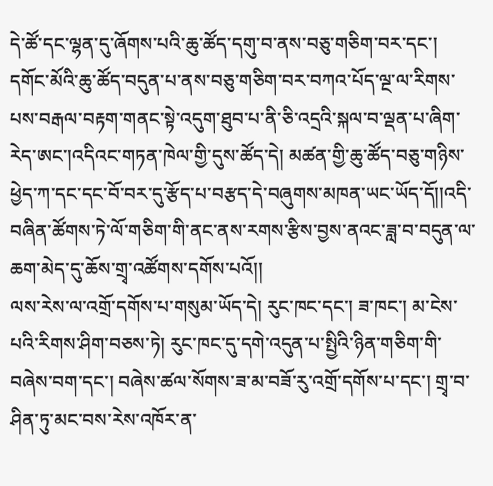དེ་ཚོ་དང་ལྷན་དུ་ཞོགས་པའི་ཆུ་ཚོད་དགུ་བ་ནས་བཅུ་གཅིག་བར་དང་། དགོང་མོའི་ཆུ་ཚོད་བདུན་པ་ནས་བཅུ་གཅིག་བར་བཀའ་པོད་ལྔ་ལ་རིགས་པས་བརྒལ་བརྟག་གནང་སྟེ་འདུག་ཐུབ་པ་ནི་ཅི་འདྲའི་སྐལ་བ་ལྡན་པ་ཞིག་རེད་ཨང་།འདིའང་གཏན་ཁེལ་གྱི་དུས་ཚོད་དེ། མཚན་གྱི་ཆུ་ཚོད་བཅུ་གཉིས་ཕྱེད་ཀ་དང་དང་བོ་བར་དུ་རྩོད་པ་བརྩད་དེ་བཞུགས་མཁན་ཡང་ཡོད་དོ།།འདི་བཞིན་ཚོགས་ཏེ་ལོ་གཅིག་གི་ནང་ནས་རགས་རྩིས་བྱས་ནའང་ཟླ་བ་བདུན་ལ་ཆག་མེད་དུ་ཆོས་གྲྭ་འཚོགས་དགོས་པའོ།།
ལས་རེས་ལ་འགྲོ་དགོས་པ་གསུམ་ཡོད་དེ། རུང་ཁང་དང་། ཟ་ཁང་། མ་ངེས་པའི་རིགས་ཤིག་བཅས་ཏེ། རུང་ཁང་དུ་དགེ་འདུན་པ་སྤྱིའི་ཉིན་གཅིག་གི་བཞེས་བག་དང་། བཞེས་ཚལ་སོགས་ཟ་མ་བཟོ་རུ་འགྲོ་དགོས་པ་དང་། གྲྭ་བ་ཤིན་ཏུ་མང་བས་རེས་འཁོར་ན་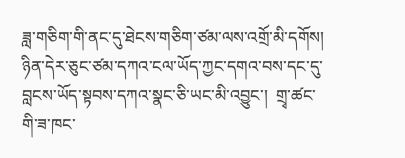ཟླ་གཅིག་གི་ནང་དུ་ཐེངས་གཅིག་ཙམ་ལས་འགྲོ་མི་དགོས།  ཉིན་དེར་ཅུང་ཙམ་དཀའ་ངལ་ཡོད་ཀྱང་དགའ་བས་དང་དུ་བླངས་ཡོད་སྟབས་དཀའ་སྣང་ཅི་ཡང་མི་འབྱུང་།  གྲྭ་ཚང་གི་ཟ་ཁང་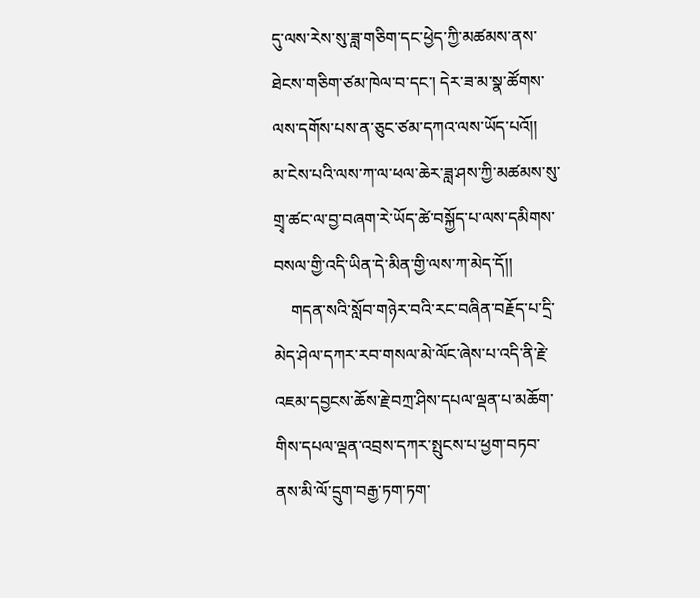དུ་ལས་རེས་སུ་ཟླ་གཅིག་དང་ཕྱེད་ཀྱི་མཚམས་ནས་ཐེངས་གཅིག་ཙམ་ཁེལ་བ་དང་། དེར་ཟ་མ་སྣ་ཚོགས་ལས་དགོས་པས་ན་ཅུང་ཙམ་དཀའ་ལས་ཡོད་པའོ།།
མ་ངེས་པའི་ལས་ཀ་ལ་ཕལ་ཆེར་ཟླ་ཤས་ཀྱི་མཚམས་སུ་གྲྭ་ཚང་ལ་བྱ་བཞག་རེ་ཡོད་ཚེ་བསྐྱོད་པ་ལས་དམིགས་བསལ་གྱི་འདི་ཡིན་དེ་མིན་གྱི་ལས་ཀ་མེད་དོ།།
    གདན་སའི་སློབ་གཉེར་བའི་རང་བཞིན་བརྗོད་པ་དྲི་མེད་ཤེལ་དཀར་རབ་གསལ་མེ་ལོང་ཞེས་པ་འདི་ནི་རྗེ་འཇམ་དབྱངས་ཆོས་རྗེ་བཀྲ་ཤིས་དཔལ་ལྡན་པ་མཆོག་གིས་དཔལ་ལྡན་འབྲས་དཀར་སྤུངས་པ་ཕྱག་བཏབ་ནས་མི་ལོ་དྲུག་བརྒྱ་ཏག་ཏག་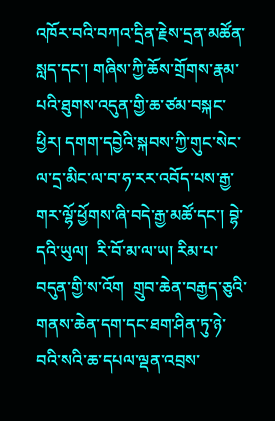འཁོར་བའི་བཀའ་དྲིན་རྗེས་དྲན་མཚོན་སླད་དང་། གཞིས་ཀྱི་ཆོས་གྲོགས་རྣམ་པའི་ཐུགས་འདུན་གྱི་ཆ་ཙམ་བསྐང་ཕྱིར། དགག་དབྱེའི་སྐབས་ཀྱི་གུང་སེང་ལ་དྲ་མིང་ལ་བ་ཧ་རར་འབོད་པས་རྒྱ་གར་ལྷོ་ཕྱོགས་ཞི་བདེ་རྒྱ་མཚོ་དང་། བྷེ་དའི་ཡུལ།  རི་བོ་མ་ལ་ཡ། རིམ་པ་བདུན་གྱི་ས་འོག  གྲུབ་ཆེན་བརྒྱད་ཅུའི་གནས་ཆེན་དག་དང་ཐག་ཤིན་ཏུ་ཉེ་བའི་སའི་ཆ་དཔལ་ལྡན་འབྲས་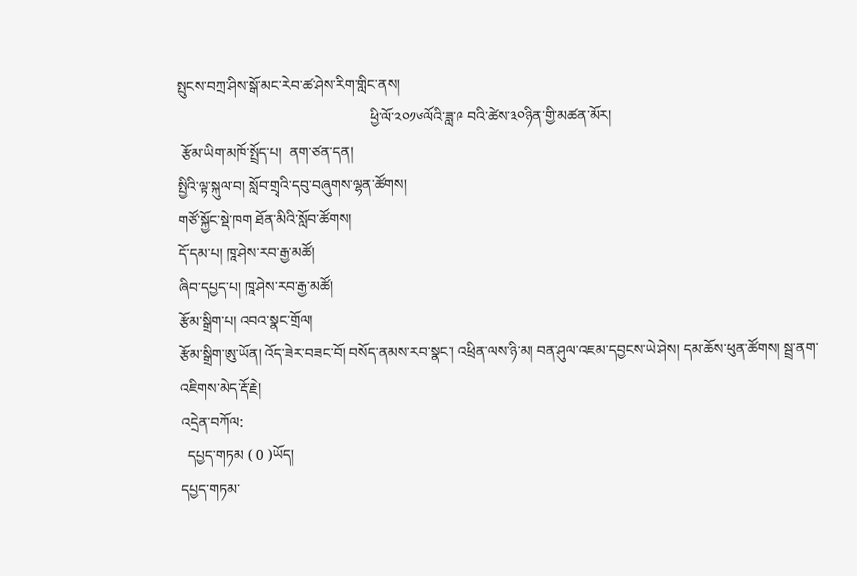སྤུངས་བཀྲ་ཤིས་སྒོ་མང་རེབ་ཚ་ཤེས་རིག་གླིང་ནས།
                                                     ཕྱི་ལོ་༢༠༡༦ལོའི་ཟླ་༩ བའི་ཚེས་༣༠ཉིན་གྱི་མཚན་མོར།
 རྩོམ་ཡིག་མཁོ་སྤྲོད་པ།  ནག་ཙན་དན།
སྤྱིའི་ལྟ་སྐུལ་བ། སློབ་གྲྭའི་དབུ་བཞུགས་ལྷན་ཚོགས།
གཙོ་སྐྱོང་སྡེ་ཁག ཐོན་མིའི་སློབ་ཚོགས།
དོ་དམ་པ། ཁཱ་ཤེས་རབ་རྒྱ་མཚོ།
ཞིབ་དཔྱད་པ། ཁཱ་ཤེས་རབ་རྒྱ་མཚོ།
རྩོམ་སྒྲིག་པ། འབའ་སྣང་གྲོལ།
རྩོམ་སྒྲིག་ཨུ་ཡོན། འོད་ཟེར་བཟང་བོ། བསོད་ནམས་རབ་སྣང་། འཕྲིན་ལས་ཉི་མ། བན་ཤུལ་འཇམ་དབྱངས་ཡེ་ཤེས། དམ་ཆོས་ཕུན་ཚོགས། སྦྲ་ནག་འཇིགས་མེད་རྡོ་རྗེ།
འདྲེན་བཀོལ:
  དཔྱད་གཏམ ( 0 )ཡོད།
དཔྱད་གཏམ་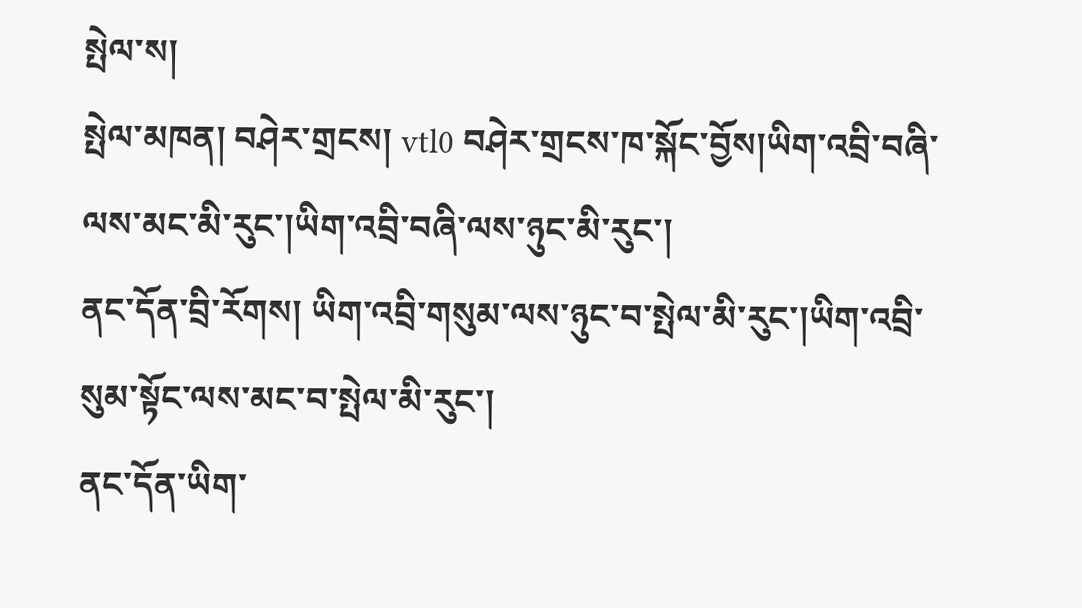སྤེལ་ས།
སྤེལ་མཁན། བཤེར་གྲངས། vtl0 བཤེར་གྲངས་ཁ་སྐོང་བྱོས།ཡིག་འབྲི་བཞི་ལས་མང་མི་རུང་།ཡིག་འབྲི་བཞི་ལས་ཉུང་མི་རུང་།
ནང་དོན་བྲི་རོགས། ཡིག་འབྲི་གསུམ་ལས་ཉུང་བ་སྤེལ་མི་རུང་།ཡིག་འབྲི་སུམ་སྟོང་ལས་མང་བ་སྤེལ་མི་རུང་།
ནང་དོན་ཡིག་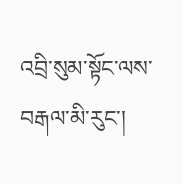འབྲི་སུམ་སྟོང་ལས་བརྒལ་མི་རུང་།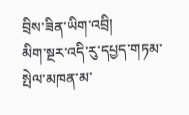བྲིས་ཟིན་ཡིག་འབྲི།
མིག་སྔར་འདི་རུ་དཔྱད་གཏམ་སྤེལ་མཁན་མ་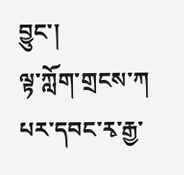བྱུང་།
ལྟ་ཀློག་གྲངས་ཀ
པར་དབང་རྭ་རྒྱ་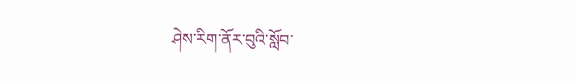ཤེས་རིག་ནོར་བུའི་སློབ་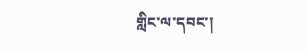གླིང་ལ་དབང་།